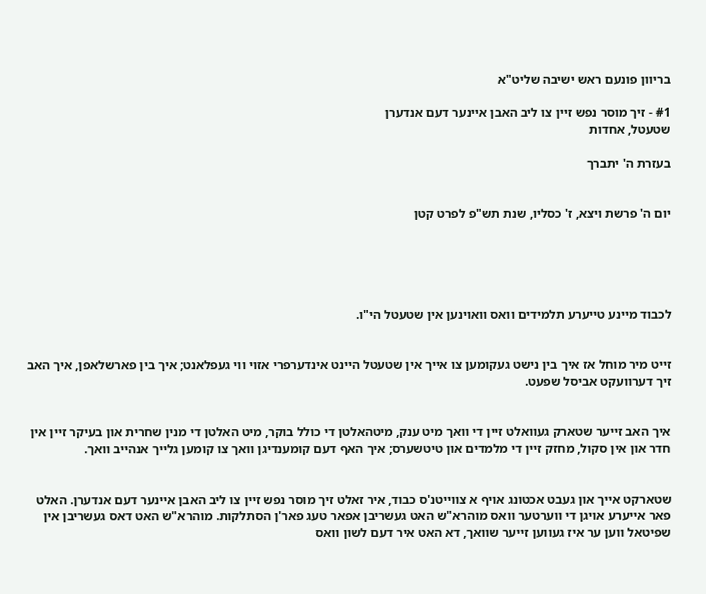בריוון פונעם ראש ישיבה שליט"א

#1 - זיך מוסר נפש זיין צו ליב האבן איינער דעם אנדערן
שטעטל, אחדות

בעזרת ה' יתברך


יום ה' פרשת ויצא, ז' כסליו, שנת תש"פ לפרט קטן





לכבוד מיינע טייערע תלמידים וואס וואוינען אין שטעטל הי"ו.


זייט מיר מוחל אז איך בין נישט געקומען צו אייך אין שטעטל היינט אינדערפרי אזוי ווי געפלאנט; איך בין פארשלאפן, איך האב זיך דערוועקט אביסל שפעט.


איך האב זייער שטארק געוואלט זיין די וואך מיט ענק, מיטהאלטן די כולל בוקר, מיט האלטן די מנין שחרית און בעיקר זיין אין חדר און אין סקול, מחזק זיין די מלמדים און טיטשערס; איך האף דעם קומענדיגן וואך צו קומען גלייך אנהייב וואך.


שטארקט אייך און געבט אכטונג אויף א צווייטנ'ס כבוד, איר זאלט זיך מוסר נפש זיין צו ליב האבן איינער דעם אנדערן. האלט פאר אייערע אויגן די ווערטער וואס מוהרא"ש האט געשריבן אפאר טעג פאר'ן הסתלקות. מוהרא"ש האט דאס געשריבן אין שפיטאל ווען ער איז געווען זייער שוואך, דא האט איר דעם לשון וואס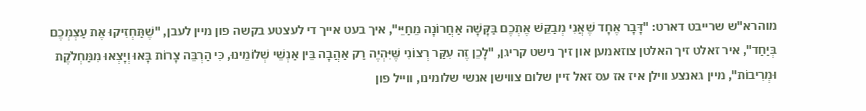מוהרא"ש שרייבט דארט: "דָּבָר אֶחָד שֶׁאֲנִי מְבַקֵּשׁ אֶתְכֶם בַּקָּשָׁה אַחֲרוֹנָה מֵחַיֵּי", איך בעט אייך די לעצטע בקשה פון מיין לעבן, "שֶׁתַּחְזִיקוּ אֶת עַצְמְכֶם בְּיַחַד", איר זאלט זיך האלטן צוזאמען און זיך נישט קריגן, "לָכֵן זֶה עִקַּר רְצוֹנִי שֶּׁיִּהְיֶה רַק אַהֲבָה בֵּין אַנְשֵׁי שְׁלוֹמֵינוּ, כִּי הַרְבֵּה צָרוֹת בָּאוּ וְיָצְאוּ מִמַּחְלֹקֶת וּמְרִיבוֹת", מיין גאנצע ווילן איז אז עס זאל זיין שלום צווישן אנשי שלומינו, ווייל פון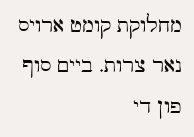מחלוקת קומט ארויס נאר צרות. ביים סוף פון די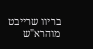בריוו שרייבט מוהרא"ש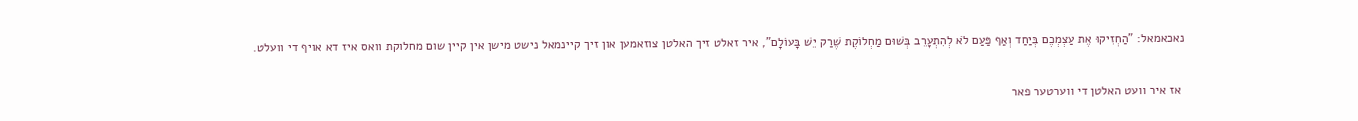נאכאמאל: "הַחְזִיקוּ אֶת עַצְמְכֶם בְּיַחַד וְאַף פַּעַם לֹא לְהִתְעָרֵב בְּשׁוּם מַחְלוֹקֶת שֶׁרַק יֵשׁ בָּעוֹלָם", איר זאלט זיך האלטן צוזאמען און זיך קיינמאל נישט מישן אין קיין שום מחלוקת וואס איז דא אויף די וועלט.


 אז איר וועט האלטן די ווערטער פאר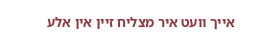אייך וועט איר מצליח זיין אין אלע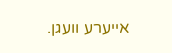אייערע וועגן.